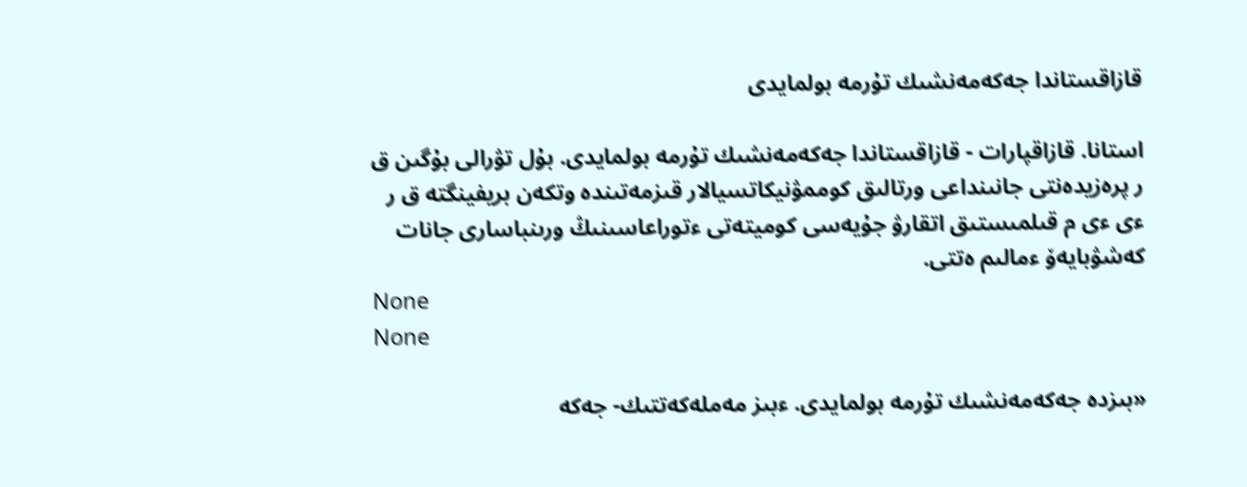قازاقستاندا جەكەمەنشىك تۇرمە بولمايدى

استانا. قازاقپارات - قازاقستاندا جەكەمەنشىك تۇرمە بولمايدى. بۇل تۋرالى بۇگىن ق ر پرەزيدەنتى جانىنداعى ورتالىق كوممۋنيكاتسيالار قىزمەتىندە وتكەن بريفينگتە ق ر ءى ءى م قىلمىستىق اتقارۋ جۇيەسى كوميتەتى ءتوراعاسىنىڭ ورىنباسارى جانات كەشۋبايەۆ ءمالىم ەتتى.
None
None

«بىزدە جەكەمەنشىك تۇرمە بولمايدى. ءبىز مەملەكەتتىك- جەكە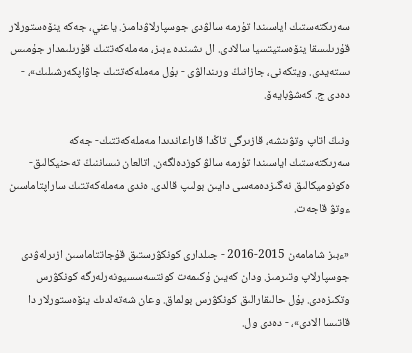سەرىكتەستىك اياسىندا تۇرمە سالۋدى جوسپارلاۋدامىز. ياعني، جەكە ينۆەستورلار قۇرىلىسقا ينۆەستيتسيا سالادى. ال ىشىندە ءبىز، مەملەكەتتىك قۇرىلىمدار جۇمىس ىستەيدى. ويتكەنى، جازانىڭ ورىندالۋى - بۇل مەملەكەتتىك جاۋاپكەرشىلىك»، - دەدى ج. كەشۋبايەۆ.

ونىڭ اتاپ وتۋىنشە، قازىرگى تاڭدا قاراعاندىدا مەملەكەتتىك- جەكە سەرىكتەستىك اياسىندا تۇرمە سالۋ كوزدەلگەن. اتالعان نىساننىڭ تەحنيكالىق- ەكونوميكالىق نەگىزدەمەسى دايىن بولىپ قالدى. ەندى مەملەكەتتىك ساراپتاماسىن ءوتۋ قاجەت.

«ءبىز شامامەن 2015-2016 - جىلدارى كونكۋرستىق قۇجاتتاماسىن ازىرلەۋدى جوسپارلاپ وتىرمىز. ودان كەيىن ۇكىمەت كونتسەسسيونەرلەرگە كونكۋرس وتكىزەدى. بۇل حالىقارالىق كونكۋرس بولماق. وعان شەتەلدىك ينۆەستورلار دا قاتىسا الادى»، - دەدى ول.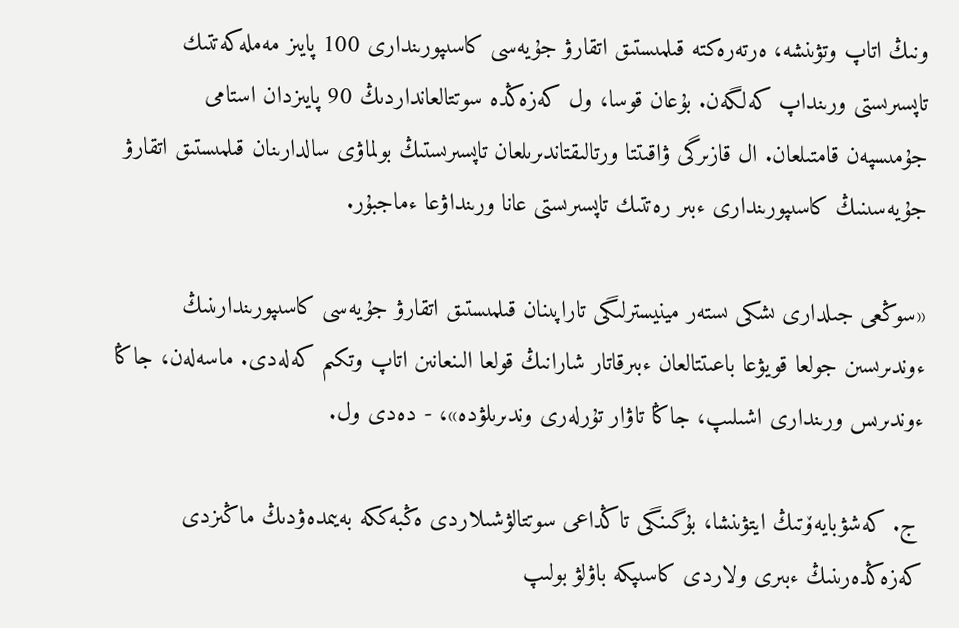ونىڭ اتاپ وتۋىنشە، ەرتەرەكتە قىلمىستىق اتقارۋ جۇيەسى كاسىپورىندارى 100 پايىز مەملەكەتتىك تاپسىرىستى ورىنداپ كەلگەن. بۇعان قوسا، ول كەزەڭدە سوتتالعانداردىڭ 90 پايىزدان استامى جۇمىسپەن قامتىلعان. ال قازىرگى ۋاقىتتا ورتالىقتاندىرىلعان تاپسىرىستىڭ بولماۋى سالدارىنان قىلمىستىق اتقارۋ جۇيەسىنىڭ كاسىپورىندارى ءبىر رەتتىك تاپسىرىستى عانا ورىنداۋعا ءماجبۇر.

«سوڭعى جىلدارى ىشكى ىستەر مينيسترلىگى تاراپىنان قىلمىستىق اتقارۋ جۇيەسى كاسىپورىندارىنىڭ ءوندىرىسىن جولعا قويۋعا باعىتتالعان ءبىرقاتار شارانىڭ قولعا الىنعانىن اتاپ وتكىم كەلەدى. ماسەلەن، جاڭا ءوندىرىس ورىندارى اشىلىپ، جاڭا تاۋار تۇرلەرى وندىرىلۋدە»، - دەدى ول.

 ج. كەشۋبايەۆتىڭ ايتۋىنشا، بۇگىنگى تاڭداعى سوتتالۋشىلاردى ەڭبەككە بەيىمدەۋدىڭ ماڭىزدى كەزەڭدەرىنىڭ ءبىرى ولاردى كاسىپكە باۋلۋ بولىپ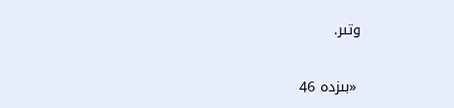وتىر.

 «بىزدە 46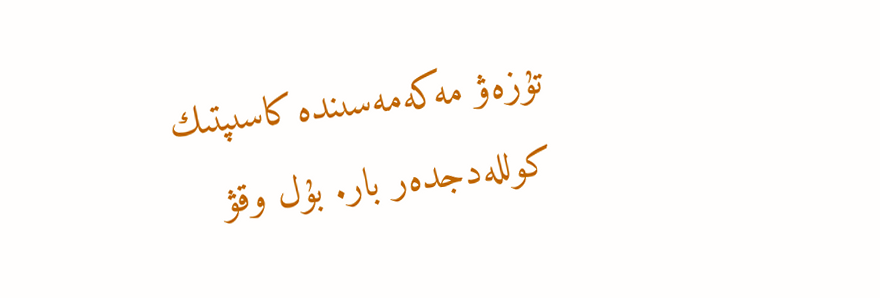تۇزەۋ مەكەمەسىندە كاسىپتىك كوللەدجدەر بار. بۇل وقۋ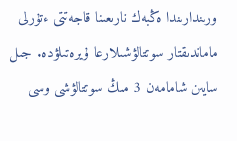ورىندارىندا ەڭبەك نارىعىنا قاجەتتى ءتۇرلى ماماندىقتار سوتتالۋشىلارعا ۇيرەتىلۋدە. جىل سايىن شامامەن 3 مىڭ سوتتالۋشى وسى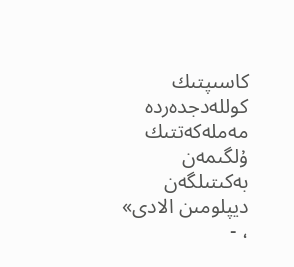كاسىپتىك كوللەدجدەردە مەملەكەتتىك ۇلگىمەن بەكىتىلگەن ديپلومىن الادى» ، -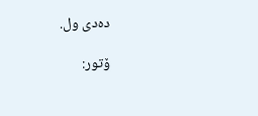دەدى ول.

ۆتور: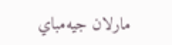مارلان جيەمباي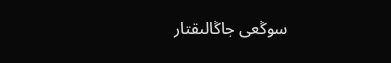سوڭعى جاڭالىقتار